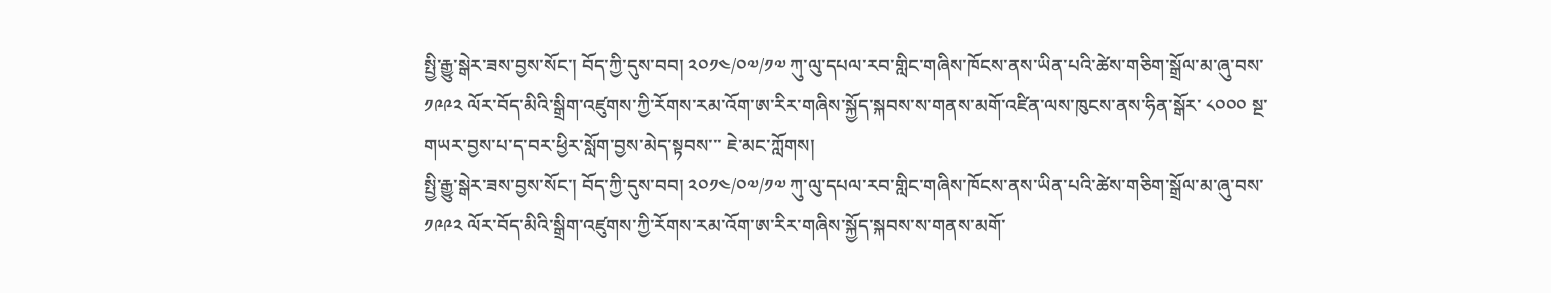སྤྱི་རྒྱུ་སྒེར་ཟས་བྱས་སོང་། བོད་ཀྱི་དུས་བབ། ༢༠༡༤/༠༧/༡༧ ཀུ་ལུ་དཔལ་རབ་གླིང་གཞིས་ཁོངས་ནས་ཡིན་པའི་ཚེས་གཅིག་སྒྲོལ་མ་ཞུ་བས་ ༡༩༩༢ ལོར་བོད་མིའི་སྒྲིག་འཛུགས་ཀྱི་རོགས་རམ་འོག་ཨ་རིར་གཞིས་སྐྱོད་སྐབས་ས་གནས་མགོ་འཛིན་ལས་ཁུངས་ནས་ཧིན་སྒོར་ ༨༠༠༠ སྔ་གཡར་བྱས་པ་ད་བར་ཕྱིར་སློག་བྱས་མེད་སྟབས་་་ ཇེ་མང་ཀློགས།
སྤྱི་རྒྱུ་སྒེར་ཟས་བྱས་སོང་། བོད་ཀྱི་དུས་བབ། ༢༠༡༤/༠༧/༡༧ ཀུ་ལུ་དཔལ་རབ་གླིང་གཞིས་ཁོངས་ནས་ཡིན་པའི་ཚེས་གཅིག་སྒྲོལ་མ་ཞུ་བས་ ༡༩༩༢ ལོར་བོད་མིའི་སྒྲིག་འཛུགས་ཀྱི་རོགས་རམ་འོག་ཨ་རིར་གཞིས་སྐྱོད་སྐབས་ས་གནས་མགོ་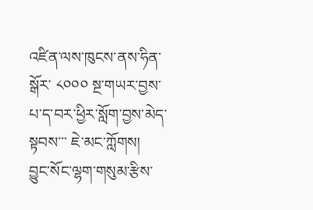འཛིན་ལས་ཁུངས་ནས་ཧིན་སྒོར་ ༨༠༠༠ སྔ་གཡར་བྱས་པ་ད་བར་ཕྱིར་སློག་བྱས་མེད་སྟབས་་་ ཇེ་མང་ཀློགས།
བྱུང་སོང་ལྷག་གསུམ་རྩིས་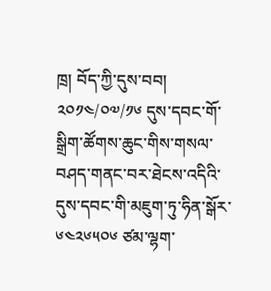ཁྲ། བོད་ཀྱི་དུས་བབ། ༢༠༡༤/༠༧/༡༦ དུས་དབང་གོ་སྒྲིག་ཚོགས་ཆུང་གིས་གསལ་བཤད་གནང་བར་ཐེངས་འདིའི་དུས་དབང་གི་མཇུག་ཏུ་ཧིན་སྒོར་ ༦༤༢༦༥༠༦ ཙམ་ལྷག་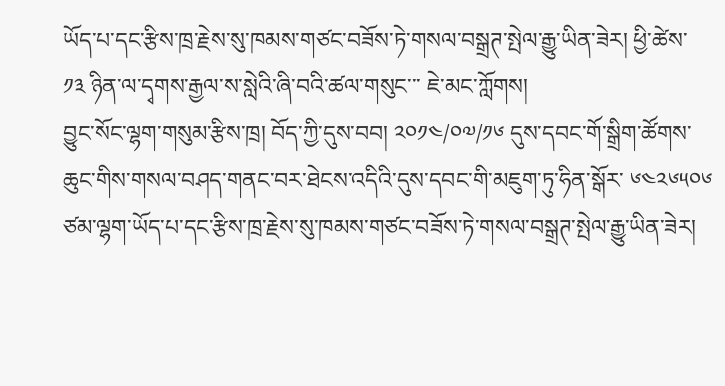ཡོད་པ་དང་རྩིས་ཁྲ་རྗེས་སུ་ཁམས་གཙང་བཟོས་ཏེ་གསལ་བསྒྲཊ་སྤེལ་རྒྱུ་ཡིན་ཟེར། ཕྱི་ཚེས་ ༡༣ ཉིན་ལ་དྭགས་རྒྱལ་ས་སླེའི་ཞི་བའི་ཚལ་གསུང་་་ ཇེ་མང་ཀློགས།
བྱུང་སོང་ལྷག་གསུམ་རྩིས་ཁྲ། བོད་ཀྱི་དུས་བབ། ༢༠༡༤/༠༧/༡༦ དུས་དབང་གོ་སྒྲིག་ཚོགས་ཆུང་གིས་གསལ་བཤད་གནང་བར་ཐེངས་འདིའི་དུས་དབང་གི་མཇུག་ཏུ་ཧིན་སྒོར་ ༦༤༢༦༥༠༦ ཙམ་ལྷག་ཡོད་པ་དང་རྩིས་ཁྲ་རྗེས་སུ་ཁམས་གཙང་བཟོས་ཏེ་གསལ་བསྒྲཊ་སྤེལ་རྒྱུ་ཡིན་ཟེར།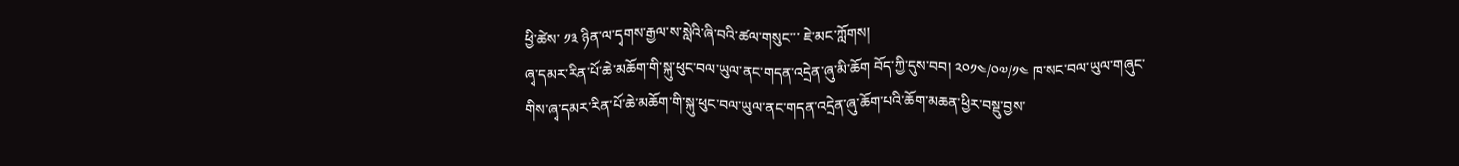ཕྱི་ཚེས་ ༡༣ ཉིན་ལ་དྭགས་རྒྱལ་ས་སླེའི་ཞི་བའི་ཚལ་གསུང་་་ ཇེ་མང་ཀློགས།
ཞྭ་དམར་རིན་པོ་ཆེ་མཆོག་གི་སྐུ་ཕུང་བལ་ཡུལ་ནང་གདན་འདྲེན་ཞུ་མི་ཆོག བོད་ཀྱི་དུས་བབ། ༢༠༡༤/༠༧/༡༤ ཁ་སང་བལ་ཡུལ་གཞུང་གིས་ཞྭ་དམར་རིན་པོ་ཆེ་མཆོག་གི་སྐུ་ཕུང་བལ་ཡུལ་ནང་གདན་འདྲེན་ཞུ་ཆོག་པའི་ཆོག་མཆན་ཕྱིར་བསྡུ་བྱས་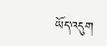ཡོད་འདུག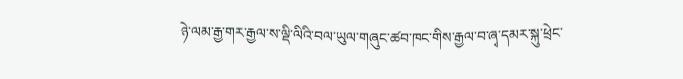ཉེ་ལམ་རྒྱ་གར་རྒྱལ་ས་ལྡི་ལིའི་བལ་ཡུལ་གཞུང་ཚབ་ཁང་གིས་རྒྱལ་བ་ཞྭ་དམར་སྐུ་ཕྲེང་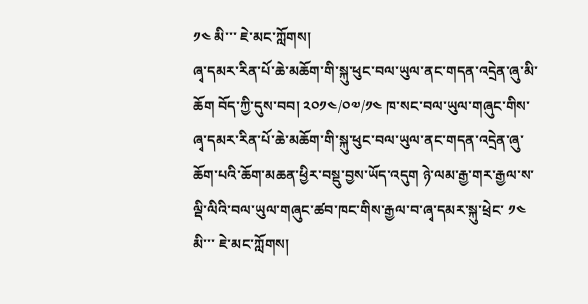༡༤ མི་་་ ཇེ་མང་ཀློགས།
ཞྭ་དམར་རིན་པོ་ཆེ་མཆོག་གི་སྐུ་ཕུང་བལ་ཡུལ་ནང་གདན་འདྲེན་ཞུ་མི་ཆོག བོད་ཀྱི་དུས་བབ། ༢༠༡༤/༠༧/༡༤ ཁ་སང་བལ་ཡུལ་གཞུང་གིས་ཞྭ་དམར་རིན་པོ་ཆེ་མཆོག་གི་སྐུ་ཕུང་བལ་ཡུལ་ནང་གདན་འདྲེན་ཞུ་ཆོག་པའི་ཆོག་མཆན་ཕྱིར་བསྡུ་བྱས་ཡོད་འདུག ཉེ་ལམ་རྒྱ་གར་རྒྱལ་ས་ལྡི་ལིའི་བལ་ཡུལ་གཞུང་ཚབ་ཁང་གིས་རྒྱལ་བ་ཞྭ་དམར་སྐུ་ཕྲེང་ ༡༤ མི་་་ ཇེ་མང་ཀློགས།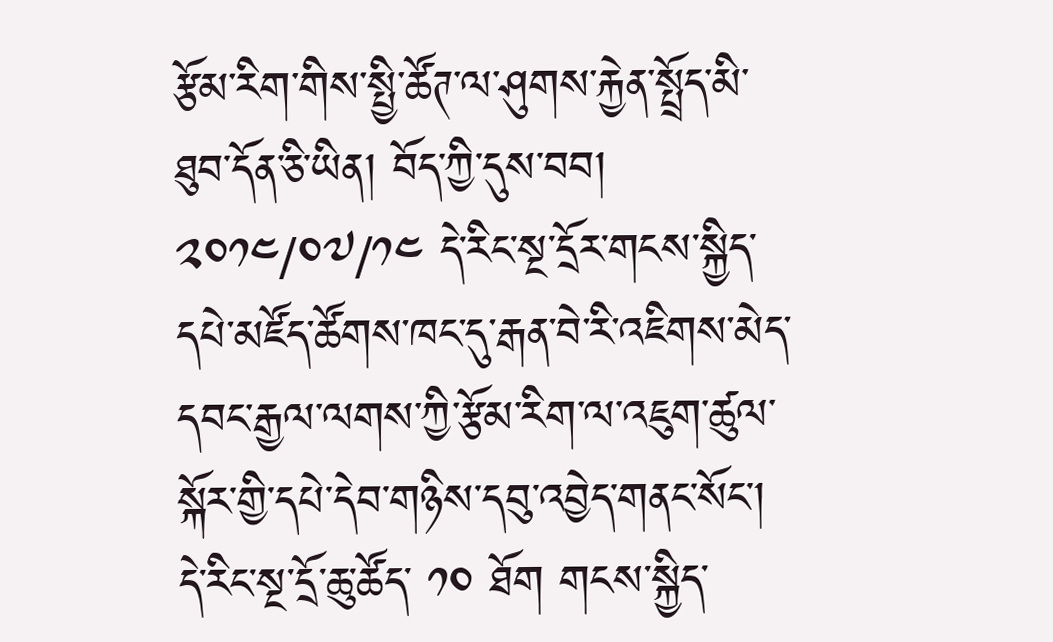རྩོམ་རིག་གིས་སྤྱི་ཚོཊ་ལ་ཤུགས་རྐྱེན་སྤྲོད་མི་ཐུབ་དོན་ཅི་ཡིན། བོད་ཀྱི་དུས་བབ། ༢༠༡༤/༠༧/༡༤ དེ་རིང་སྔ་དྲོར་གངས་སྐྱིད་དཔེ་མཛོད་ཚོགས་ཁང་དུ་རྒན་བེ་རི་འཇིགས་མེད་དབང་རྒྱལ་ལགས་ཀྱི་རྩོམ་རིག་ལ་འཇུག་ཚུལ་སྐོར་གྱི་དཔེ་དེབ་གཉིས་དབུ་འབྱེད་གནང་སོང་། དེ་རིང་སྔ་དྲོ་ཆུ་ཚོད་ ༡༠ ཐོག གངས་སྐྱིད་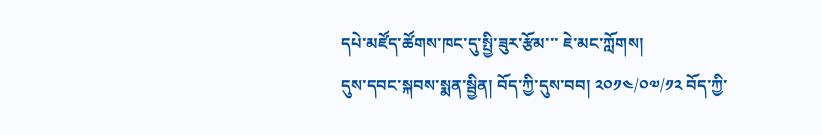དཔེ་མཛོད་ཚོགས་ཁང་དུ་སྤྱི་ཟུར་རྩོམ་་་ ཇེ་མང་ཀློགས།
དུས་དབང་སྐབས་སྨན་སྦྱིན། བོད་ཀྱི་དུས་བབ། ༢༠༡༤/༠༧/༡༢ བོད་ཀྱི་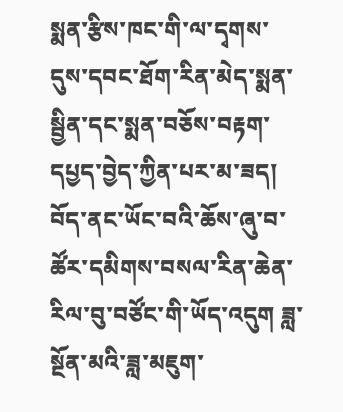སྨན་རྩིས་ཁང་གི་ལ་དྭགས་དུས་དབང་ཐོག་རིན་མེད་སྨན་སྦྱིན་དང་སྨན་བཅོས་བརྟག་དཔྱད་བྱེད་ཀྱིན་པར་མ་ཟད། བོད་ནང་ཡོང་བའི་ཆོས་ཞུ་བ་ཚོར་དམིགས་བསལ་རིན་ཆེན་རིལ་བུ་བཙོང་གི་ཡོད་འདུག ཟླ་སྔོན་མའི་ཟླ་མཇུག་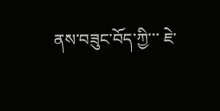ནས་བཟུང་བོད་ཀྱི་་་ ཇེ་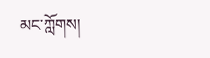མང་ཀློགས།